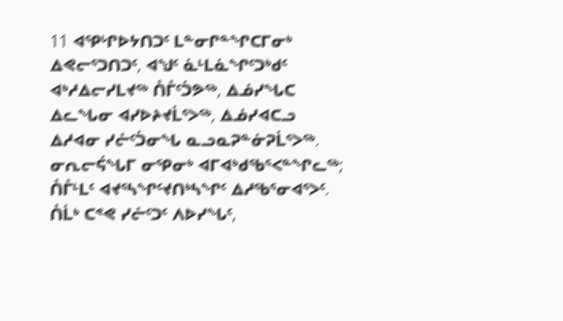11 ᐊᕿᒡᒋᐅᔭᑎᑐᑦ ᒪᓐᓂᒋᓐᖏᑕᒥᓂᒃ ᐃᕙᓕᕐᑐᑎᑐᑦ, ᐊᖑᑦ ᓈᒻᒪᓈᖏᑦᑐᒃᑯᑦ ᐊᒃᓱᐃᓕᓯᒪᔪᖅ ᑍᒤᑦᑑᕗᖅ, ᐃᓅᓯᖓᑕ ᐃᓚᖓᓂ ᐊᓯᐅᔨᔪᒫᕐᐳᖅ, ᐃᓅᓯᐊᑕᓗ ᐃᓱᐊᓂ ᓯᓔᑦᑑᓂᖓ ᓇᓗᓇᕈᓐᓃᕈᒫᕐᐳᖅ.
ᓂᕆᓕᕌᖓᒥ ᓂᕿᓂᒃ ᐊᒥᐊᒃᑯᖃᕐᐸᓐᖏᓚᖅ; ᑍᒤᒻᒪᑦ ᐊᔪᕐᓴᖏᑦᔪᑎᒃᓴᖏᑦ ᐃᓱᖃᕐᓂᐊᕐᐳᑦ.
ᑍᒫᒃ ᑕᕝᕙ ᓯᓔᑦᑐᑦ ᐱᐅᓯᖓᑦ,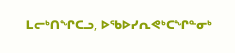ᒪᓕᒃᑎᖏᑕᓗ, ᐅᖃᐅᓯᕆᕙᒃᑕᖏᓐᓂᒃ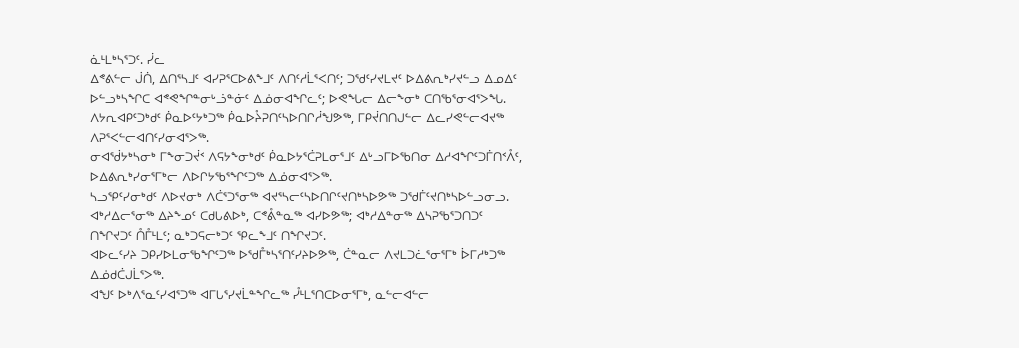ᓈᒻᒪᒃᓴᕐᑐᑦ. ᓰᓚ
ᐃᕝᕕᓪᓕ ᒎᑏ, ᐃᑎᕐᓴᒧᑦ ᐊᓯᕈᕐᑕᐅᕕᖕᒧᑦ ᐱᑎᑦᓱᒫᕐᐸᑎᑦ; ᑐᖁᑦᓯᔪᒪᔪᑦ ᐅᐃᕕᕆᒃᓯᔪᓪᓗ ᐃᓄᐃᑦ ᐅᓪᓗᒃᓴᖏᑕ ᐊᕝᕙᖏᓐᓂᒡᓘᓐᓃᑦ ᐃᓅᓂᐊᖏᓚᑦ; ᐅᕙᖓᓕ ᐃᓕᖕᓂᒃ ᑕᑎᖃᕐᓂᐊᕐᐳᖓ.
ᐱᔭᕆᐊᑭᑦᑐᒃᑯᑦ ᑮᓇᐅᑦᔭᒃᑐᖅ ᑮᓇᐅᔧᕈᑎᑦᓴᐅᑎᒋᓲᖑᕗᖅ, ᒥᑭᔫᑎᑎᒍᓪᓕ ᐃᓚᓯᕙᓪᓕᐊᔪᖅ ᐱᕈᕐᐸᓪᓕᐊᑎᑦᓯᓂᐊᕐᐳᖅ.
ᓂᐊᖂᔭᒃᓴᓂᒃ ᒥᖕᓂᑐᔫᑉ ᐱᕋᔭᖕᓂᒃᑯᑦ ᑮᓇᐅᔭᕐᑖᕈᒪᓂᕐᒧᑦ ᐃᒡᓗᒥᐅᖃᑎᓂ ᐃᓱᐊᖏᑦᑐᒦᑎᑉᐰᑦ, ᐅᐃᕕᕆᒃᓯᓂᕐᒥᒃᓕ ᐱᐅᒋᔭᖃᕐᖏᑦᑐᖅ ᐃᓅᓂᐊᕐᐳᖅ.
ᓴᓗᕿᑦᓯᓂᒃᑯᑦ ᐱᐅᔪᓂᒃ ᐱᑖᕐᑐᕐᓂᖅ ᐊᔪᕐᓴᓕᑦᓴᐅᑎᒋᑦᔪᑎᒃᓴᐅᕗᖅ ᑐᖁᒦᑦᔪᑎᒃᓴᐅᓪᓗᓂᓗ.
ᐊᒃᓱᐃᓕᕐᓂᖅ ᐃᔨᖕᓄᑦ ᑕᑯᒐᕕᐅᒃ, ᑕᕝᕔᓐᓇᖅ ᐊᓯᐅᕗᖅ; ᐊᒃᓱᐃᓐᓂᖅ ᐃᓴᕈᖃᕐᑐᑎᑐᑦ ᑎᖏᔪᑐᑦ ᑍᒤᒻᒪᑦ; ᓇᒃᑐᕋᓕᒃᑐᑦ ᕿᓚᖕᒧᑦ ᑎᖏᔪᑐᑦ.
ᐊᐅᓚᑦᓯᔨ ᑐᑭᓯᐅᒪᓂᖃᖏᑦᑐᖅ ᐅᖁᒤᒃᓴᕐᑎᑦᓯᔨᐅᕗᖅ, ᑖᓐᓇᓕ ᐱᔪᒪᑐᓛᕐᓂᕐᒥᒃ ᐆᒥᓱᒃᑐᖅ ᐃᓅᑯᑖᒍᒫᕐᐳᖅ.
ᐊᖑᑦ ᐅᒃᐱᕐᓇᑦᓯᐊᕐᑐᖅ ᐊᒥᒐᕐᓯᔪᒫᓐᖏᓚᖅ ᓮᒻᒪᕐᑎᑕᐅᓂᕐᒥᒃ, ᓇᓪᓕᐊᓪᓕ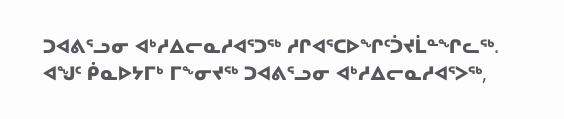ᑐᐊᕕᕐᓗᓂ ᐊᒃᓱᐃᓕᓇᓱᐊᕐᑐᖅ ᓱᒋᐊᕐᑕᐅᖏᑦᑑᔪᒫᓐᖏᓚᖅ.
ᐊᖑᑦ ᑮᓇᐅᔭᒥᒃ ᒥᖕᓂᔪᖅ ᑐᐊᕕᕐᓗᓂ ᐊᒃᓱᐃᓕᓇᓱᐊᕐᐳᖅ,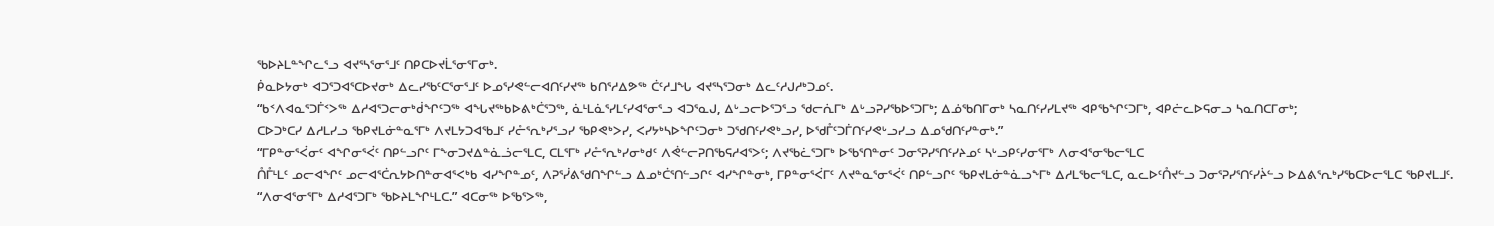ᖃᐅᔨᒪᓐᖏᓚᕐᓗ ᐊᔪᕐᓴᕐᓂᕐᒧᑦ ᑎᑭᑕᐅᔪᒫᕐᓂᕐᒥᓂᒃ.
ᑮᓇᐅᔭᓂᒃ ᐊᑐᕐᑐᐊᕐᑕᐅᔪᓂᒃ ᐃᓚᓯᖃᑦᑕᕐᓂᕐᒧᑦ ᐅᓄᕐᓯᕙᓪᓕᐊᑎᑦᓯᔪᖅ ᑲᑎᕐᓱᐃᕗᖅ ᑖᑦᓱᒧᖓ ᐊᔪᕐᓴᕐᑐᓂᒃ ᐃᓚᑦᓱᒍᓱᒃᑐᓄᑦ.
“ᑲᑉᐱᐊᓇᕐᑐᒦᑉᐳᖅ ᐃᓱᐊᕐᑐᓕᓂᒃᑰᖏᑦᑐᖅ ᐊᖓᔪᖅᑲᐅᕕᒃᑖᕐᑐᖅ, ᓈᒻᒪᓈᕐᓯᒪᑦᓯᐊᕐᓂᕐᓗ ᐊᑐᕐᓇᒍ, ᐃᒡᓗᓕᐅᕐᑐᕐᓗ ᖁᓕᕇᒥᒃ ᐃᒡᓗᕈᓯᖃᐅᕐᑐᒥᒃ; ᐃᓅᖃᑎᒥᓂᒃ ᓴᓇᑎᑦᓯᓯᒪᔪᖅ ᐊᑭᖃᖏᑦᑐᒥᒃ, ᐊᑭᓖᓚᐅᕋᓂᓗ ᓴᓇᑎᑕᒥᓂᒃ;
ᑕᐅᑐᒃᑕᓯ ᐃᓱᒪᓯᓗ ᖃᑭᔪᒪᓃᓐᓇᕐᒥᒃ ᐱᔪᒪᔭᑐᐊᖃᒧᑦ ᓯᓔᕐᕆᒃᓯᕐᓗᓯ ᖃᑭᕙᒃᐳᓯ, ᐸᓯᔭᒃᓴᐅᖏᑦᑐᓂᒃ ᑐᖁᑎᑦᓯᕙᒃᓗᓯ, ᐅᖁᒤᑦᑐᒦᑎᑦᓯᕙᒡᓗᓯᓗ ᐃᓄᖁᑎᑦᓯᓐᓂᒃ.”
“ᒥᑭᓐᓂᕐᐹᓂᑦ ᐊᖏᓂᕐᐹᑦ ᑎᑭᓪᓗᒋᑦ ᒥᖕᓂᑐᔪᐃᓐᓈᓘᓕᕐᒪᑕ, ᑕᒪᕐᒥᒃ ᓯᓔᕐᕆᒃᓯᓂᒃᑯᑦ ᐱᕚᓪᓕᕈᑎᖃᕋᓱᐊᕐᐳᑦ; ᐱᔪᖃᓛᕐᑐᒥᒃ ᐅᖃᕐᑎᓐᓂᑦ ᑐᓂᕐᕈᓯᕐᑎᑦᓯᔨᓄᑦ ᓴᒡᓗᑭᑦᓯᓂᕐᒥᒃ ᐱᓂᐊᕐᓂᖃᓕᕐᒪᑕ
ᑍᒤᒻᒪᑦ ᓄᓕᐊᖏᑦ ᓄᓕᐊᕐᑖᕆᔭᐅᑎᓐᓂᐊᕐᐸᒃᑲ ᐊᓯᖏᓐᓄᑦ, ᐱᕈᕐᓰᕕᖁᑎᖏᓪᓗ ᐃᓄᒃᑖᕐᑎᓪᓗᒋᑦ ᐊᓯᖏᓐᓂᒃ, ᒥᑭᓐᓂᕐᐹᒥᑦ ᐱᔪᓐᓇᕐᓂᕐᐹᑦ ᑎᑭᓪᓗᒋᑦ ᖃᑭᔪᒪᓃᓐᓈᓗᖕᒥᒃ ᐃᓱᒪᖃᓕᕐᒪᑕ, ᓇᓚᐅᑦᑍᔪᓪᓗ ᑐᓂᕐᕈᓯᕐᑎᑦᓯᔩᓪᓗ ᐅᐃᕕᕐᕆᒃᓯᖃᑕᐅᓕᕐᒪᑕ ᖃᑭᔪᒪᒧᑦ.
“ᐱᓂᐊᕐᓂᕐᒥᒃ ᐃᓱᐊᕐᑐᒥᒃ ᖃᐅᔨᒪᖏᒻᒪᑕ.” ᐊᑕᓂᖅ ᐅᖃᕐᐳᖅ,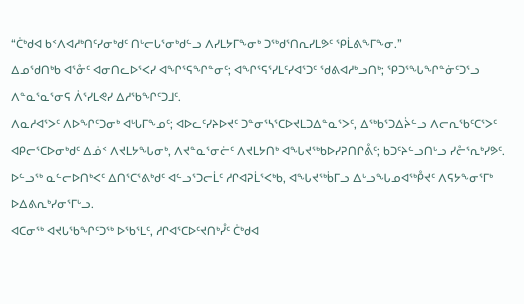“ᑖᒃᑯᐊ ᑲᑉᐱᐊᓱᒃᑎᑦᓯᓂᒃᑯᑦ ᑎᒡᓕᒐᕐᓂᒃᑯᓪᓗ ᐱᓯᒪᔭᒥᖕᓂᒃ ᑐᖅᑯᕐᑎᕆᓯᒪᕗᑦ ᕿᒫᕕᖕᒥᖕᓂ.”
ᐃᓄᖁᑎᒃᑲ ᐊᕐᓁᑦ ᐊᓂᑎᓚᐅᕐᐸᓯ ᐊᖏᕐᕋᖏᓐᓂᑦ; ᐊᖏᕐᕋᕐᓯᒪᑦᓯᐊᕐᑐᑦ ᖁᕕᐊᓱᒃᓗᑎᒃ; ᕿᑐᕐᖓᖏᓐᓃᑦᑐᕐᓗ ᐱᓐᓇᕐᓇᕐᓂᕋ ᐲᕐᓯᒪᕙᓯ ᐃᓱᖃᖏᑦᑐᒧᑦ.
ᐱᓇᓱᐊᕐᐳᑦ ᐱᐅᖏᑦᑐᓂᒃ ᐊᒡᒐᒥᖕᓄᑦ; ᐊᐅᓚᑦᓯᔨᐅᔪᑦ ᑐᓐᓂᕐᓴᕐᑕᐅᔪᒪᑐᐃᓐᓇᕐᐳᑦ, ᐃᖅᑲᕐᑐᐃᔩᓪᓗ ᐱᓕᕆᖃᑦᑕᕐᐳᑦ ᐊᑭᓕᕐᑕᐅᓂᒃᑯᑦ ᐃᓅᑉ ᐱᔪᒪᔭᖓᓂᒃ, ᐱᔪᓐᓇᕐᓂᓖᑦ ᐱᔪᒪᔭᑎᒃ ᐊᖓᔪᖅᑲᐅᓯᕈᑎᒋᕔᑦ; ᑲᑐᑦᔨᓪᓗᑎᒡᓗ ᓯᓔᕐᕆᒃᓯᕗᑦ.
ᐅᓪᓗᖅ ᓇᓪᓕᐅᑎᒃᐸᑦ ᐃᑎᕐᑕᕐᕕᒃᑯᑦ ᐊᓪᓗᕐᑐᓕᒫᑦ ᓱᒋᐊᕈᒫᕐᐸᒃᑲ, ᐊᖓᔪᖅᑳᒥᓗ ᐃᒡᓗᖓᓄᐊᖅᑬᔪᑦ ᐱᕋᔭᖕᓂᕐᒥᒃ ᐅᐃᕕᕆᒃᓯᓂᕐᒥᒡᓗ.
ᐊᑕᓂᖅ ᐊᔪᒐᖃᖏᑦᑐᖅ ᐅᖃᕐᒪᑦ, ᓱᒋᐊᕐᑕᐅᑦᔪᑎᒃᓮᑦ ᑖᒃᑯᐊ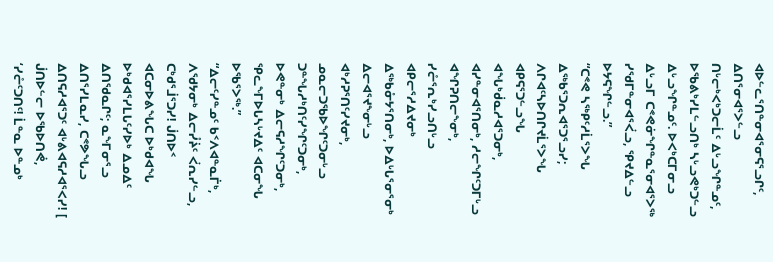ᐊᐅᓪᓚᕐᑎᓐᓂᐊᕐᓂᕋᕐᓗᒋᑦ, ᐃᑎᕐᓂᐊᕐᐳᓪᓗ ᑎᒡᓕᒃᐸᒃᑐᓕᒫᑦ ᐃᒡᓗᖏᓐᓄᑦ, ᐅᖃᕕᒃᓯᒪᓪᓗᑎᒃ ᓴᒡᓗᕙᒃᑐᓪᓗ ᐃᒡᓗᖏᓐᓄᑦ. ᐅᐸᒃᑕᒥᓂᓗ ᐃᒡᓗᒥ ᑕᕝᕙᓃᖏᓐᓇᕐᓂᐊᕐᐳᖅ ᓯᖁᒥᓐᓂᐊᕐᐹᓗ, ᕿᔪᐃᓪᓗ ᐅᔭᕋᖏᓪᓗ.”
“ᑕᕝᕙ ᓴᖅᑭᑦᓱᒫᕐᐳᖓ ᐃᖅᑲᕐᑐᕆᐊᕐᑐᕐᓗᓯ; ᐱᒋᐊᑦᓴᐅᑎᒋᔪᒫᕐᐳᖓ ᐊᑭᕋᕐᑐᓪᓗᖓ ᐊᖓᒃᑰᓇᓱᐊᕐᑐᓂᒃ, ᐊᓯᓐᓂᐊᕐᑎᓂᒃ, ᓱᓕᖏᑦᑐᒥᒡᓗ ᐊᖏᕈᑎᓕᖕᓂᒃ, ᓯᓔᕐᕆᒃᓯᓗᑎᒡᓗ ᐊᑭᓕᕐᓱᐃᔪᓂᒃ ᐃᖅᑲᓁᔭᕐᑎᓂᒃ, ᐅᐃᒡᒐᕐᓂᕐᓂᒃ ᐃᓕᐊᕐᔪᖕᓂᒡᓗ ᐊᒃᓱᕈᕐᑎᑦᓯᔪᓂᒃ, ᓄᓇᓕᑐᖃᐅᖏᑦᑐᓂᒡᓗ ᑐᓐᖓᓱᒃᑎᑦᓯᖏᑦᑐᓂᒃ, ᐅᕙᓐᓂᒃ ᐃᓕᕋᓱᖏᑦᑐᓂᒃ, ᕿᓚᖕᒥᐅᒐᓴᒡᔪᐃᑦ ᐊᑕᓂᖓ ᐅᖃᕐᐳᖅ.”
“ᐃᓕᑦᓯᓐᓄᑦ ᑲᑉᐱᐊᓐᓇᒦᒃ, ᐱᖁᔭᓂᒃ ᐃᓕᓮᔩᑦ ᐹᕆᓯᓪᓗ, ᑕᒃᑯᕐᒨᕐᑐᓯ! ᒎᑎᐅᑉ ᐊᑕᓂᐅᕕᖓᑕ ᐅᒃᑯᐊᖓ ᐅᒃᑯᐊᕐᓯᒪᒐᑦᓯᐅᒃ ᐃᓄᐃᑦ ᐃᑎᖁᓇᒋᑦ; ᓇᖕᒥᓂᕐᓗ ᐃᑎᕐᓯᒪᓇᓯ, ᑕᕝᕗᖓᓗ ᐃᑎᕋᓱᐊᕐᑐᑦ ᐊᒡᕕᐊᕋᓱᐊᕐᐸᓯ! [
ᒎᑎᐅᓪᓕ ᐅᖃᐅᑎᕚ, ‘ᓯᓔᑦᑐᑎᑦ! ᒫᓐᓇ ᐅᓐᓄᒃ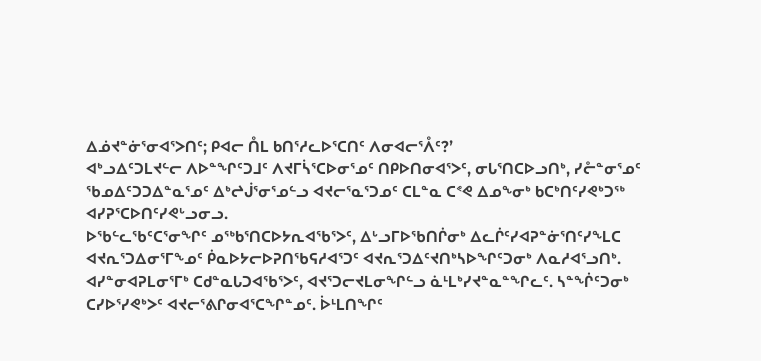ᐃᓅᔪᓐᓃᕐᓂᐊᕐᐳᑎᑦ; ᑭᐊᓕ ᑍᒪ ᑲᑎᕐᓱᓚᐅᕐᑕᑎᑦ ᐱᓂᐊᓕᕐᐰᑦ?’
ᐊᒃᓗᐃᑦᑐᒪᔪᓪᓕ ᐱᐅᓐᖏᑦᑐᒧᑦ ᐱᔪᒥᓵᕐᑕᐅᓂᕐᓄᑦ ᑎᑭᐅᑎᓂᐊᕐᐳᑦ, ᓂᒐᕐᑎᑕᐅᓗᑎᒃ, ᓯᓔᓐᓂᕐᓄᑦ ᖃᓄᐃᑦᑐᑐᐃᓐᓇᕐᓄᑦ ᐃᒃᖠᒎᕐᓂᕐᓄᓪᓗ ᐊᔪᓕᕐᓇᕐᑐᓄᑦ ᑕᒪᓐᓇ ᑕᕝᕙ ᐃᓄᖕᓂᒃ ᑲᑕᒃᑎᑦᓯᕙᒃᑐᖅ ᐊᓯᕈᕐᑕᐅᑎᑦᓯᕙᒡᓗᓂᓗ.
ᐅᖃᓪᓚᖃᑦᑕᕐᓂᖏᑦ ᓄᖅᑲᕐᑎᑕᐅᔭᕆᐊᖃᕐᐳᑦ, ᐃᒡᓗᒥᐅᖃᑎᒌᓂᒃ ᐃᓚᒌᑦᓯᐊᕈᓐᓃᕐᑎᑦᓯᖕᒪᑕ ᐊᔪᕆᕐᑐᐃᓂᕐᒥᖕᓄᑦ ᑮᓇᐅᔭᓕᐅᕈᑎᖃᕋᓱᐊᕐᑐᑦ ᐊᔪᕆᕐᑐᐃᑦᔪᑎᒃᓴᐅᖏᑦᑐᓂᒃ ᐱᓇᓱᐊᕐᓗᑎᒃ.
ᐊᓯᓐᓂᐊᕈᒪᓂᕐᒥᒃ ᑕᑯᓐᓇᒐᑐᐊᖃᕐᐳᑦ, ᐊᔪᕐᑐᓕᔪᒪᓂᖏᓪᓗ ᓈᒻᒪᒃᓯᔪᓐᓇᓐᖏᓚᑦ. ᓴᓐᖐᑦᑐᓂᒃ ᑕᓯᐅᕐᓯᕙᒃᐳᑦ ᐊᔪᓕᕐᕕᒋᓂᐊᕐᑕᖏᓐᓄᑦ. ᐆᒻᒪᑎᖏᑦ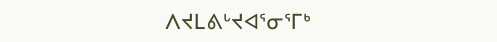ᐱᔪᒪᕕᒡᔪᐊᕐᓂᕐᒥᒃ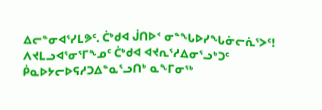ᐃᓕᓐᓂᐊᕐᓯᒪᕗᑦ. ᑖᒃᑯᐊ ᒎᑎᐅᑉ ᓂᓐᖓᐅᓯᖓᓃᓕᕇᕐᐳᑦ!
ᐱᔪᒪᓗᐊᕐᓂᕐᒥᖕᓄᑦ ᑖᒃᑯᐊ ᐊᔪᕆᕐᓱᐃᓂᕐᓗᒃᑐᑦ ᑮᓇᐅᔭᓕᐅᕋᓱᑐᐃᓐᓇᕐᓗᑎᒃ ᓇᖕᒥᓂᖅ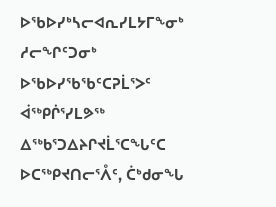ᐅᖃᐅᓯᒃᓴᓕᐊᕆᓯᒪᔭᒥᖕᓂᒃ ᓱᓕᖏᑦᑐᓂᒃ ᐅᖃᐅᓯᖃᖃᑦᑕᕈᒫᕐᐳᑦ ᐋᖅᑭᒌᕐᓯᒪᕗᖅ ᐃᖅᑲᕐᑐᐃᔨᒋᔪᒫᕐᑕᖓᑦᑕ ᐅᑕᖅᑭᔪᑎᓕᕐᐰᑦ, ᑖᒃᑯᓂᖓ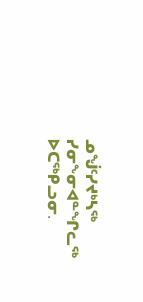ᓄᖒᑦᓯᔪᒃᓴᖅ ᓯᓂᖕᓂᐊᓐᖏᓚᖅ ᐅᑕᖅᑭᓗᓂ.